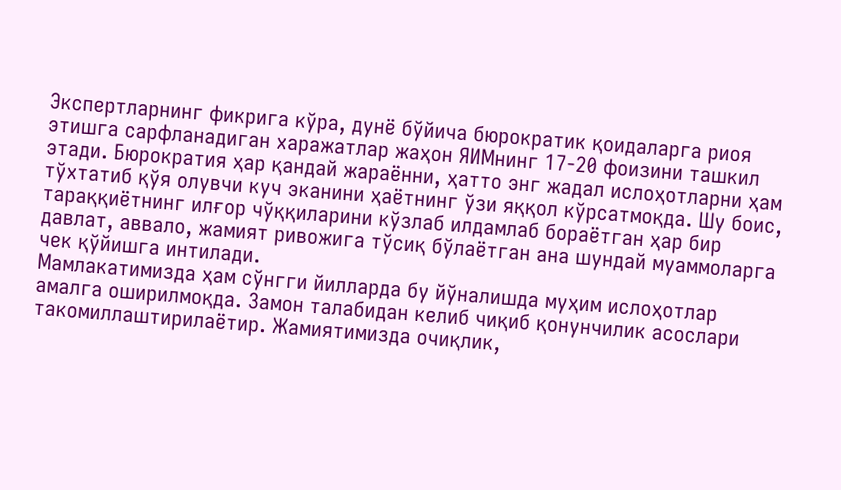Экспертларнинг фикрига кўра, дунё бўйича бюрократик қоидаларга риоя этишга сарфланадиган харажатлар жаҳон ЯИМнинг 17-20 фоизини ташкил этади. Бюрократия ҳар қандай жараённи, ҳатто энг жадал ислоҳотларни ҳам тўхтатиб қўя олувчи куч эканини ҳаётнинг ўзи яққол кўрсатмоқда. Шу боис, тараққиётнинг илғор чўққиларини кўзлаб илдамлаб бораётган ҳар бир давлат, аввало, жамият ривожига тўсиқ бўлаётган ана шундай муаммоларга чек қўйишга интилади.
Мамлакатимизда ҳам сўнгги йилларда бу йўналишда муҳим ислоҳотлар амалга оширилмоқда. Замон талабидан келиб чиқиб қонунчилик асослари такомиллаштирилаётир. Жамиятимизда очиқлик,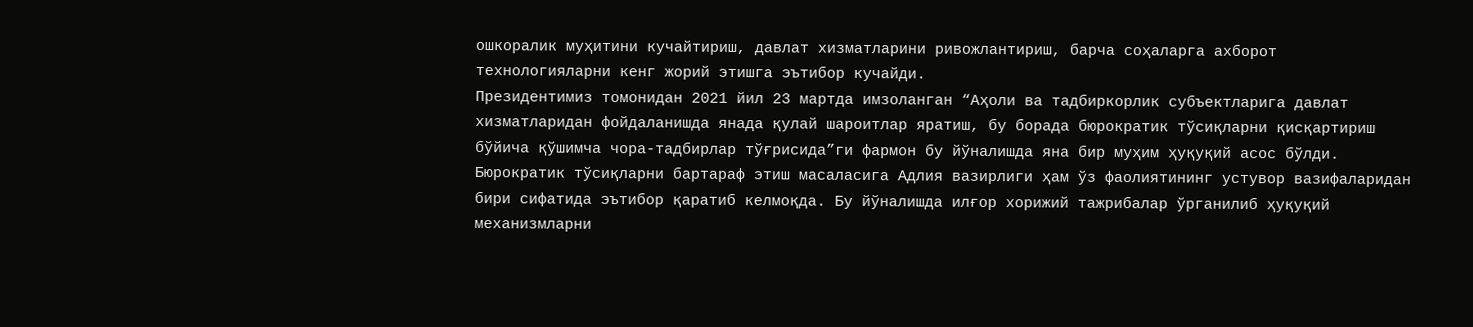ошкоралик муҳитини кучайтириш, давлат хизматларини ривожлантириш, барча соҳаларга ахборот технологияларни кенг жорий этишга эътибор кучайди.
Президентимиз томонидан 2021 йил 23 мартда имзоланган “Аҳоли ва тадбиркорлик субъектларига давлат хизматларидан фойдаланишда янада қулай шароитлар яратиш, бу борада бюрократик тўсиқларни қисқартириш бўйича қўшимча чора-тадбирлар тўғрисида”ги фармон бу йўналишда яна бир муҳим ҳуқуқий асос бўлди.
Бюрократик тўсиқларни бартараф этиш масаласига Адлия вазирлиги ҳам ўз фаолиятининг устувор вазифаларидан бири сифатида эътибор қаратиб келмоқда. Бу йўналишда илғор хорижий тажрибалар ўрганилиб ҳуқуқий механизмларни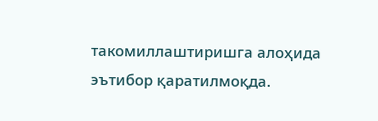такомиллаштиришга алоҳида эътибор қаратилмоқда.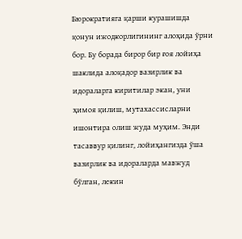Бюрократияга қарши курашишда қонун ижодкорлигининг алоҳида ўрни бор. Бу борада бирор бир ғоя лойиҳа шаклида алоқадор вазирлик ва идораларга киритилар экан, уни ҳимоя қилиш, мутахассисларни ишонтира олиш жуда муҳим. Энди тасаввур қилинг, лойиҳангизда ўша вазирлик ва идораларда мавжуд бўлган, лекин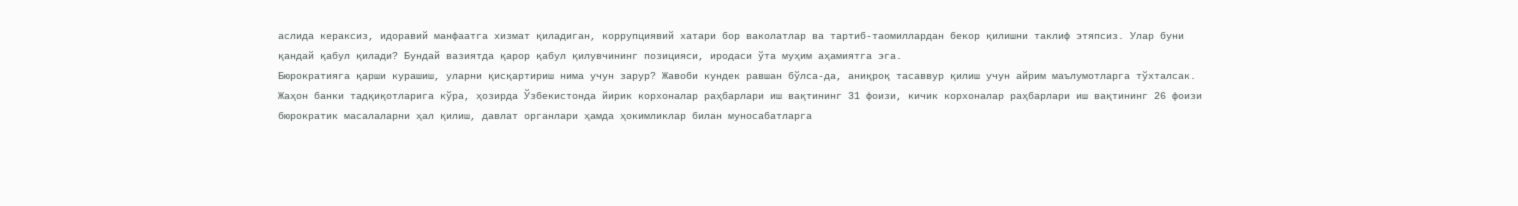аслида кераксиз, идоравий манфаатга хизмат қиладиган, коррупциявий хатари бор ваколатлар ва тартиб-таомиллардан бекор қилишни таклиф этяпсиз. Улар буни қандай қабул қилади? Бундай вазиятда қарор қабул қилувчининг позицияси, иродаси ўта муҳим аҳамиятга эга.
Бюрократияга қарши курашиш, уларни қисқартириш нима учун зарур? Жавоби кундек равшан бўлса-да, аниқроқ тасаввур қилиш учун айрим маълумотларга тўхталсак. Жаҳон банки тадқиқотларига кўра, ҳозирда Ўзбекистонда йирик корхоналар раҳбарлари иш вақтининг 31 фоизи, кичик корхоналар раҳбарлари иш вақтининг 26 фоизи бюрократик масалаларни ҳал қилиш, давлат органлари ҳамда ҳокимликлар билан муносабатларга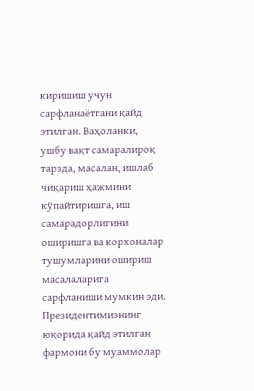киришиш учун сарфланаётгани қайд этилган. Ваҳоланки, ушбу вақт самаралироқ тарзда, масалан, ишлаб чиқариш ҳажмини кўпайтиришга, иш самарадорлигини оширишга ва корхоналар тушумларини ошириш масалаларига сарфланиши мумкин эди.
Президентимизнинг юқорида қайд этилган фармони бу муаммолар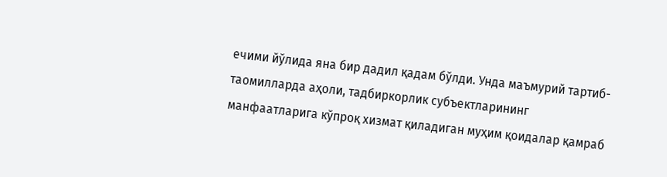ечими йўлида яна бир дадил қадам бўлди. Унда маъмурий тартиб-таомилларда аҳоли, тадбиркорлик субъектларининг манфаатларига кўпроқ хизмат қиладиган муҳим қоидалар қамраб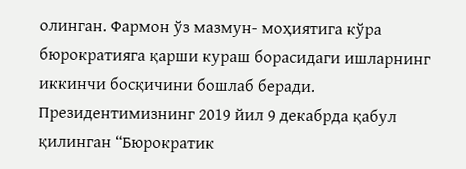олинган. Фармон ўз мазмун- моҳиятига кўра бюрократияга қарши кураш борасидаги ишларнинг иккинчи босқичини бошлаб беради. Президентимизнинг 2019 йил 9 декабрда қабул қилинган “Бюрократик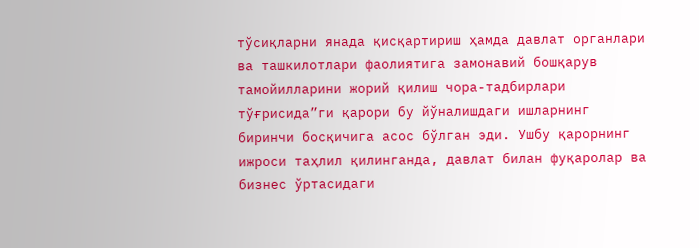тўсиқларни янада қисқартириш ҳамда давлат органлари ва ташкилотлари фаолиятига замонавий бошқарув тамойилларини жорий қилиш чора-тадбирлари тўғрисида”ги қарори бу йўналишдаги ишларнинг биринчи босқичига асос бўлган эди. Ушбу қарорнинг ижроси таҳлил қилинганда, давлат билан фуқаролар ва бизнес ўртасидаги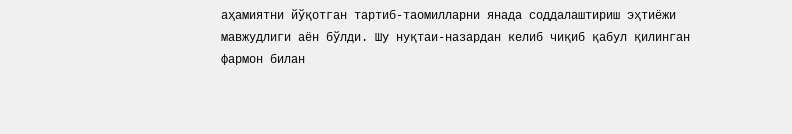аҳамиятни йўқотган тартиб-таомилларни янада соддалаштириш эҳтиёжи мавжудлиги аён бўлди. Шу нуқтаи-назардан келиб чиқиб қабул қилинган фармон билан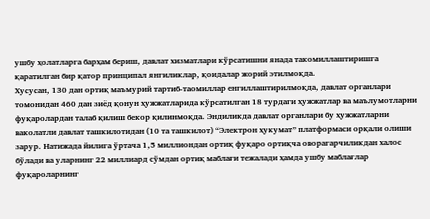ушбу ҳолатларга барҳам бериш, давлат хизматлари кўрсатишни янада такомиллаштиришга қаратилган бир қатор принципал янгиликлар, қоидалар жорий этилмоқда.
Хусусан, 130 дан ортиқ маъмурий тартиб-таомиллар енгиллаштирилмоқда, давлат органлари томонидан 460 дан зиёд қонун ҳужжатларида кўрсатилган 18 турдаги ҳужжатлар ва маълумотларни фуқаролардан талаб қилиш бекор қилинмоқда. Эндиликда давлат органлари бу ҳужжатларни ваколатли давлат ташкилотидан (10 та ташкилот) “Электрон ҳукумат” платформаси орқали олиши зарур. Натижада йилига ўртача 1,5 миллиондан ортиқ фуқаро ортиқча оворагарчиликдан халос бўлади ва уларнинг 22 миллиард сўмдан ортиқ маблағи тежалади ҳамда ушбу маблағлар фуқароларнинг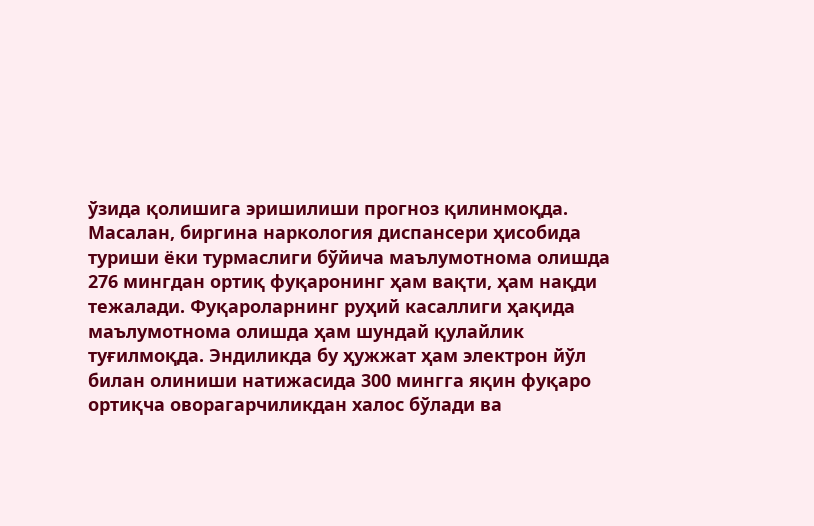ўзида қолишига эришилиши прогноз қилинмоқда.
Масалан, биргина наркология диспансери ҳисобида туриши ёки турмаслиги бўйича маълумотнома олишда 276 мингдан ортиқ фуқаронинг ҳам вақти, ҳам нақди тежалади. Фуқароларнинг руҳий касаллиги ҳақида маълумотнома олишда ҳам шундай қулайлик туғилмоқда. Эндиликда бу ҳужжат ҳам электрон йўл билан олиниши натижасида 300 мингга яқин фуқаро ортиқча оворагарчиликдан халос бўлади ва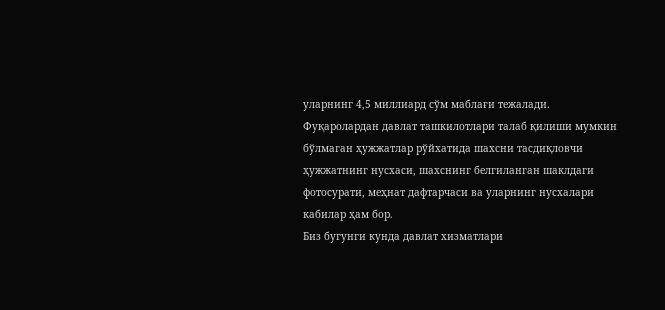уларнинг 4,5 миллиард сўм маблағи тежалади.
Фуқаролардан давлат ташкилотлари талаб қилиши мумкин бўлмаган ҳужжатлар рўйхатида шахсни тасдиқловчи ҳужжатнинг нусхаси, шахснинг белгиланган шаклдаги фотосурати, меҳнат дафтарчаси ва уларнинг нусхалари кабилар ҳам бор.
Биз бугунги кунда давлат хизматлари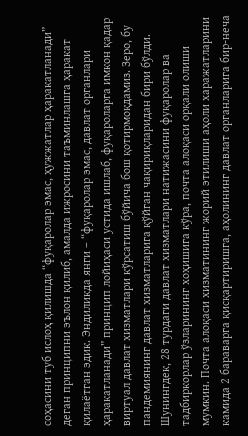соҳасини туб ислоҳ қилишда “фуқаролар эмас, ҳужжатлар ҳаракатланади” деган принципни эълон қилиб, амалда ижросини таъминлашга ҳаракат қилаётган эдик. Эндиликда янги – “фуқаролар эмас, давлат органлари ҳаракатланади” принцип лойиҳаси устида ишлаб, фуқароларга имкон қадар виртуал давлат хизматлари кўрсатиш бўйича бош қотирмоқдамиз. Зеро, бу пандемиянинг давлат хизматларига қўйган чақириқларидан бири бўлди.
Шунингдек, 28 турдаги давлат хизматлари натижасини фуқаролар ва тадбиркорлар ўзларининг хоҳишига кўра, почта алоқаси орқали олиши мумкин. Почта алоқаси хизматининг жорий этилиши аҳоли харажатларини камида 2 бараварга қисқартиришга, аҳолининг давлат органларига бир-неча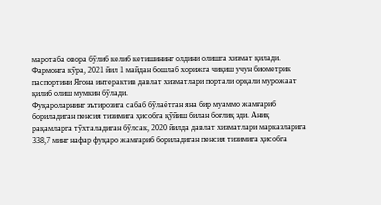маротаба овора бўлиб келиб кетишининг олдини олишга хизмат қилади.
Фармонга кўра, 2021 йил 1 майдан бошлаб хорижга чиқиш учун биометрик паспортини Ягона интерактив давлат хизматлари портали орқали мурожаат қилиб олиш мумкин бўлади.
Фуқароларнинг эътирозига сабаб бўлаётган яна бир муаммо жамғариб бориладиган пенсия тизимига ҳисобга қўйиш билан боғлиқ эди. Аниқ рақамларга тўхталадиган бўлсак, 2020 йилда давлат хизматлари марказларига 338,7 минг нафар фуқаро жамғариб бориладиган пенсия тизимига ҳисобга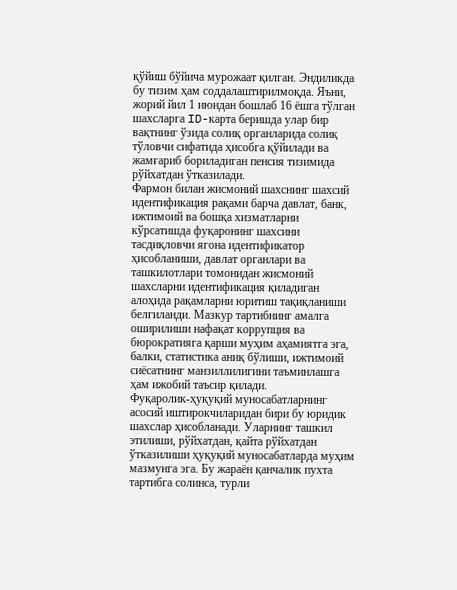қўйиш бўйича мурожаат қилган. Эндиликда бу тизим ҳам соддалаштирилмоқда. Яъни, жорий йил 1 июндан бошлаб 16 ёшга тўлган шахсларга ID-карта беришда улар бир вақтнинг ўзида солиқ органларида солиқ тўловчи сифатида ҳисобга қўйилади ва жамғариб бориладиган пенсия тизимида рўйхатдан ўтказилади.
Фармон билан жисмоний шахснинг шахсий идентификация рақами барча давлат, банк, ижтимоий ва бошқа хизматларни кўрсатишда фуқаронинг шахсини тасдиқловчи ягона идентификатор ҳисобланиши, давлат органлари ва ташкилотлари томонидан жисмоний шахсларни идентификация қиладиган алоҳида рақамларни юритиш тақиқланиши белгиланди. Мазкур тартибнинг амалга оширилиши нафақат коррупция ва бюрократияга қарши муҳим аҳамиятга эга, балки, статистика аниқ бўлиши, ижтимоий сиёсатнинг манзиллилигини таъминлашга ҳам ижобий таъсир қилади.
Фуқаролик-ҳуқуқий муносабатларнинг асосий иштирокчиларидан бири бу юридик шахслар ҳисобланади. Уларнинг ташкил этилиши, рўйхатдан, қайта рўйхатдан ўтказилиши ҳуқуқий муносабатларда муҳим мазмунга эга. Бу жараён қанчалик пухта тартибга солинса, турли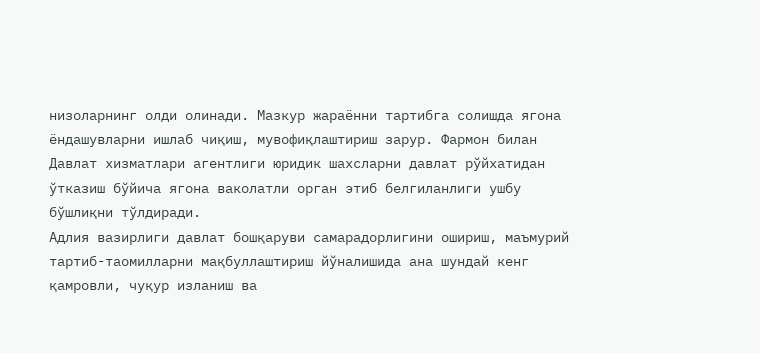низоларнинг олди олинади. Мазкур жараённи тартибга солишда ягона ёндашувларни ишлаб чиқиш, мувофиқлаштириш зарур. Фармон билан Давлат хизматлари агентлиги юридик шахсларни давлат рўйхатидан ўтказиш бўйича ягона ваколатли орган этиб белгиланлиги ушбу бўшлиқни тўлдиради.
Адлия вазирлиги давлат бошқаруви самарадорлигини ошириш, маъмурий тартиб-таомилларни мақбуллаштириш йўналишида ана шундай кенг қамровли, чуқур изланиш ва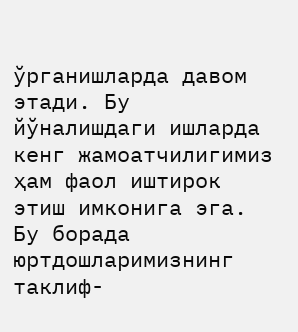ўрганишларда давом этади. Бу йўналишдаги ишларда кенг жамоатчилигимиз ҳам фаол иштирок этиш имконига эга. Бу борада юртдошларимизнинг таклиф-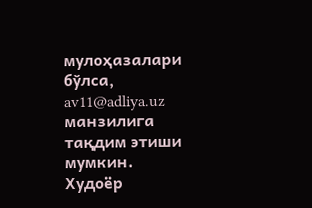мулоҳазалари бўлса, av11@adliya.uz манзилига тақдим этиши мумкин.
Худоёр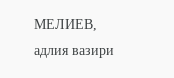МЕЛИЕВ,
адлия вазири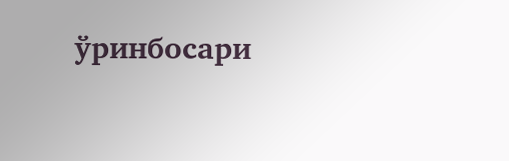ўринбосари